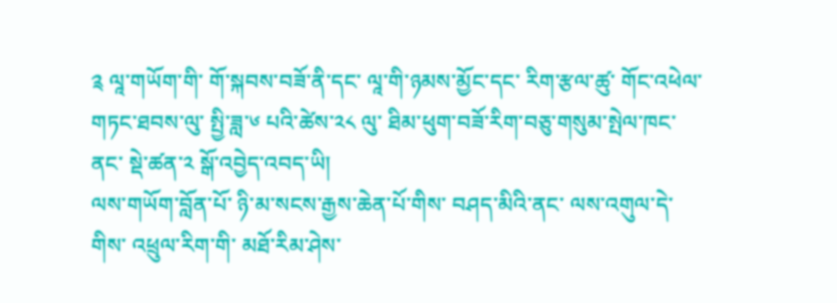༉ ལཱ་གཡོག་གི་ གོ་སྐབས་བཟོ་ནི་དང་ ལཱ་གི་ཉམས་མྱོང་དང་ རིག་རྩལ་ཚུ་ གོང་འཕེལ་གཏང་ཐབས་ལུ་ སྤྱི་ཟླ་༦ པའི་ཚེས་༢༨ ལུ་ ཐིམ་ཕུག་བཟོ་རིག་བཅུ་གསུམ་སྤེལ་ཁང་ནང་ སྡེ་ཚན་༢ སྒོ་འབྱེད་འབད་ཡི།
ལས་གཡོག་བློན་པོ་ ཉི་མ་སངས་རྒྱས་ཆེན་པོ་གིས་ བཤད་མིའི་ནང་ ལས་འགུལ་དེ་གིས་ འཕྲུལ་རིག་གི་ མཐོ་རིམ་ཤེས་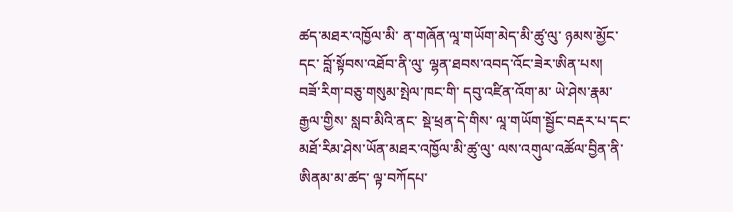ཚད་མཐར་འཁྱོལ་མི་ ན་གཞོན་ལཱ་གཡོག་མེད་མི་ཚུ་ལུ་ ཉམས་མྱོང་དང་ བློ་སྟོབས་འཐོབ་ནི་ལུ་ ལྷན་ཐབས་འབད་འོང་ཟེར་ཨིན་པས།
བཟོ་རིག་བཅུ་གསུམ་སྤེལ་ཁང་གི་ དབུ་འཛིན་འོག་མ་ ཡེ་ཤེས་རྣམ་རྒྱལ་གྱིས་ སླབ་མིའི་ནང་ སྡེ་ཕྲན་དེ་གིས་ ལཱ་གཡོག་སྦྱོང་བརྡར་པ་དང་ མཐོ་རིམ་ཤེས་ཡོན་མཐར་འཁྱོལ་མི་ཚུ་ལུ་ ལས་འགུལ་འཚོལ་བྱིན་ནི་ཨིནམ་མ་ཚད་ ལྟ་བཀོདཔ་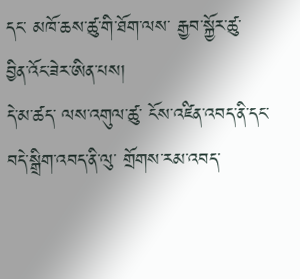དང་ མཁོ་ཆས་ཚུ་གི་ཐོག་ལས་ རྒྱབ་སྐྱོར་ཚུ་ བྱིན་འོང་ཟེར་ཨིན་པས།
དེ་མ་ཚད་ ལས་འགུལ་ཚུ་ ངོས་འཛིན་འབད་ནི་དང་ བདེ་སྒྲིག་འབད་ནི་ལུ་ གྲོགས་རམ་འབད་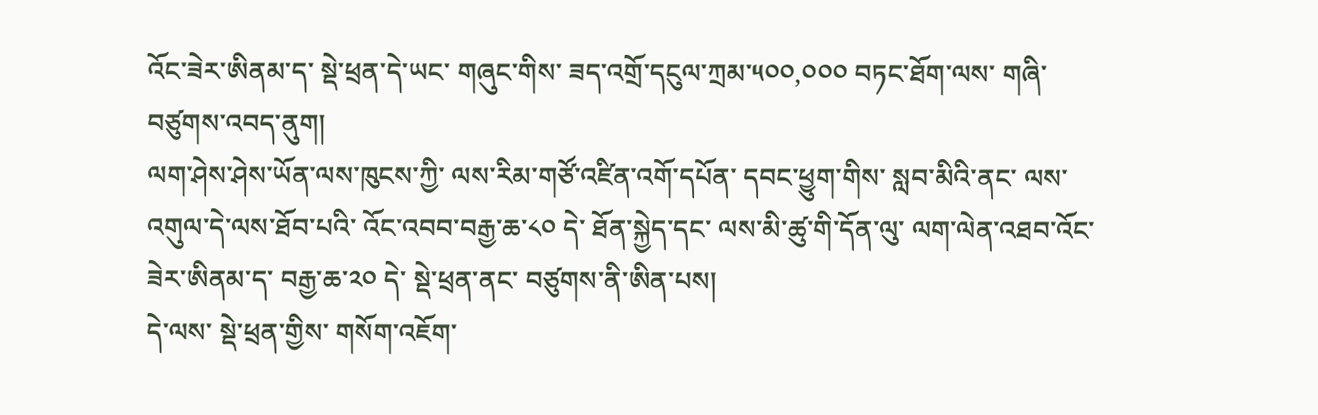འོང་ཟེར་ཨིནམ་ད་ སྡེ་ཕྲན་དེ་ཡང་ གཞུང་གིས་ ཟད་འགྲོ་དངུལ་ཀྲམ་༥༠༠,༠༠༠ བཏང་ཐོག་ལས་ གཞི་བཙུགས་འབད་ནུག།
ལག་ཤེས་ཤེས་ཡོན་ལས་ཁུངས་ཀྱི་ ལས་རིམ་གཙོ་འཛིན་འགོ་དཔོན་ དབང་ཕྱུག་གིས་ སླབ་མིའི་ནང་ ལས་འགུལ་དེ་ལས་ཐོབ་པའི་ འོང་འབབ་བརྒྱ་ཆ་༨༠ དེ་ ཐོན་སྐྱེད་དང་ ལས་མི་ཚུ་གི་དོན་ལུ་ ལག་ལེན་འཐབ་འོང་ཟེར་ཨིནམ་ད་ བརྒྱ་ཆ་༢༠ དེ་ སྡེ་ཕྲན་ནང་ བཙུགས་ནི་ཨིན་པས།
དེ་ལས་ སྡེ་ཕྲན་གྱིས་ གསོག་འཇོག་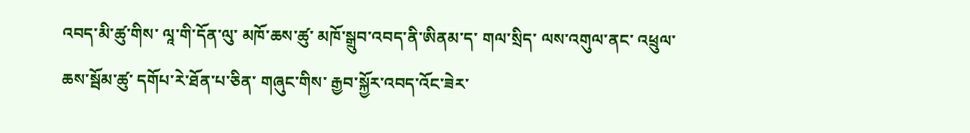འབད་མི་ཚུ་གིས་ ལཱ་གི་དོན་ལུ་ མཁོ་ཆས་ཚུ་ མཁོ་སྒྲུབ་འབད་ནི་ཨིནམ་ད་ གལ་སྲིད་ ལས་འགུལ་ནང་ འཕྲུལ་ཆས་སྦོམ་ཚུ་ དགོཔ་རེ་ཐོན་པ་ཅིན་ གཞུང་གིས་ རྒྱབ་སྐྱོར་འབད་འོང་ཟེར་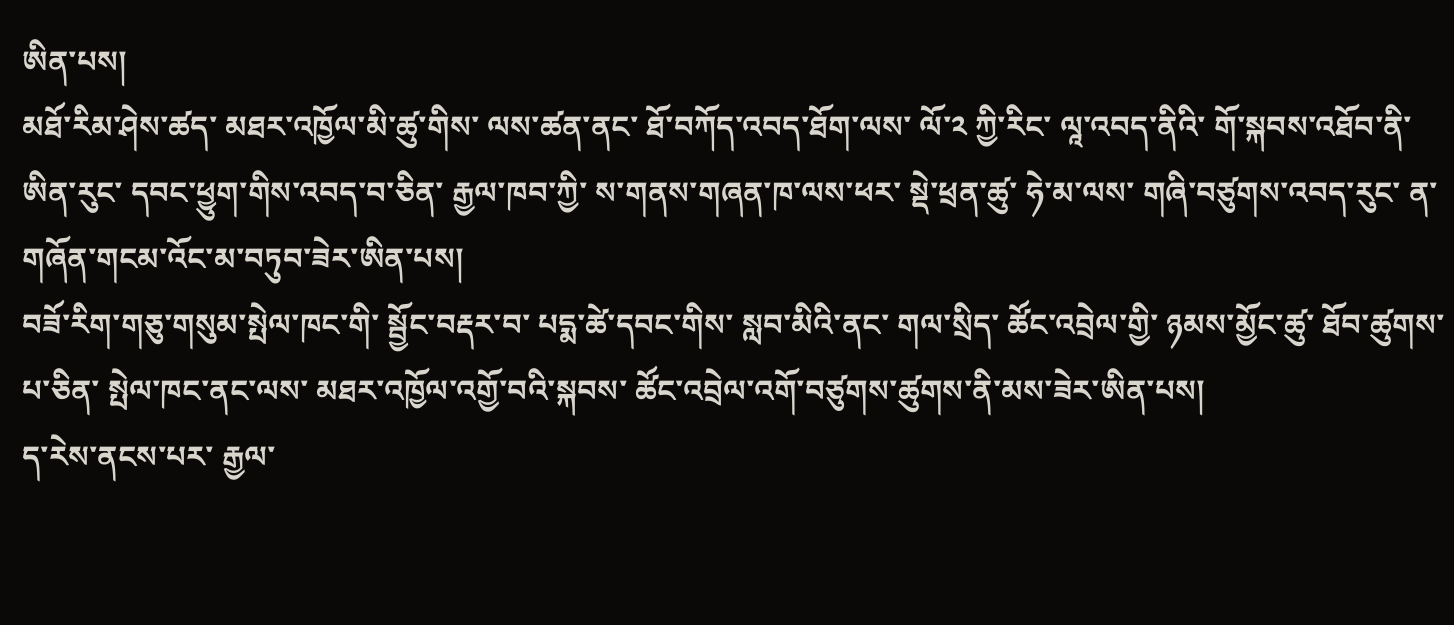ཨིན་པས།
མཐོ་རིམ་ཤེས་ཚད་ མཐར་འཁྱོལ་མི་ཚུ་གིས་ ལས་ཚན་ནང་ ཐོ་བཀོད་འབད་ཐོག་ལས་ ལོ་༢ ཀྱི་རིང་ ལཱ་འབད་ནིའི་ གོ་སྐབས་འཐོབ་ནི་ཨིན་རུང་ དབང་ཕྱུག་གིས་འབད་བ་ཅིན་ རྒྱལ་ཁབ་ཀྱི་ ས་གནས་གཞན་ཁ་ལས་ཕར་ སྡེ་ཕྲན་ཚུ་ ཧེ་མ་ལས་ གཞི་བཙུགས་འབད་རུང་ ན་གཞོན་གངམ་འོང་མ་བཏུབ་ཟེར་ཨིན་པས།
བཟོ་རིག་གཅུ་གསུམ་སྤེལ་ཁང་གི་ སྦྱོང་བརྡར་བ་ པདྨ་ཚེ་དབང་གིས་ སླབ་མིའི་ནང་ གལ་སྲིད་ ཚོང་འབྲེལ་གྱི་ ཉམས་མྱོང་ཚུ་ ཐོབ་ཚུགས་པ་ཅིན་ སྤེལ་ཁང་ནང་ལས་ མཐར་འཁྱོལ་འགྱོ་བའི་སྐབས་ ཚོང་འབྲེལ་འགོ་བཙུགས་ཚུགས་ནི་མས་ཟེར་ཨིན་པས།
ད་རེས་ནངས་པར་ རྒྱལ་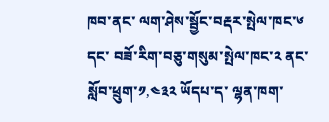ཁབ་ནང་ ལག་ཤེས་སྦྱོང་བརྡར་སྤེལ་ཁང་༦ དང་ བཟོ་རིག་བཅུ་གསུམ་སྤེལ་ཁང་༢ ནང་ སློབ་ཕྲུག་༡,༤༣༢ ཡོདཔ་ད་ ལྷན་ཁག་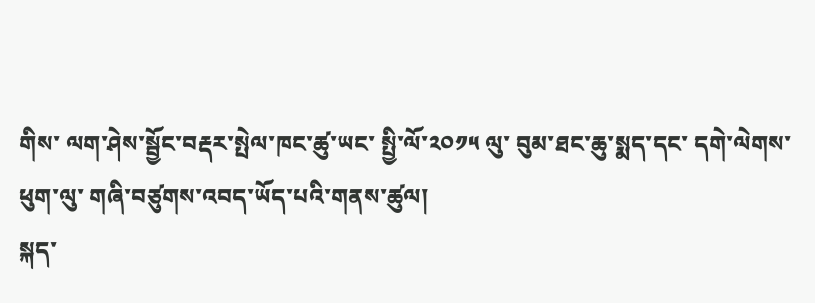གིས་ ལག་ཤེས་སྦྱོང་བརྡར་སྤེལ་ཁང་ཚུ་ཡང་ སྤྱི་ལོ་༢༠༡༥ ལུ་ བུམ་ཐང་ཆུ་སྨད་དང་ དགེ་ལེགས་ཕུག་ལུ་ གཞི་བཙུགས་འབད་ཡོད་པའི་གནས་ཚུལ།
སྐད་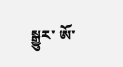སྒྱུར་ ཨོ་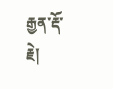རྒྱན་རྡོ་རྗེ།